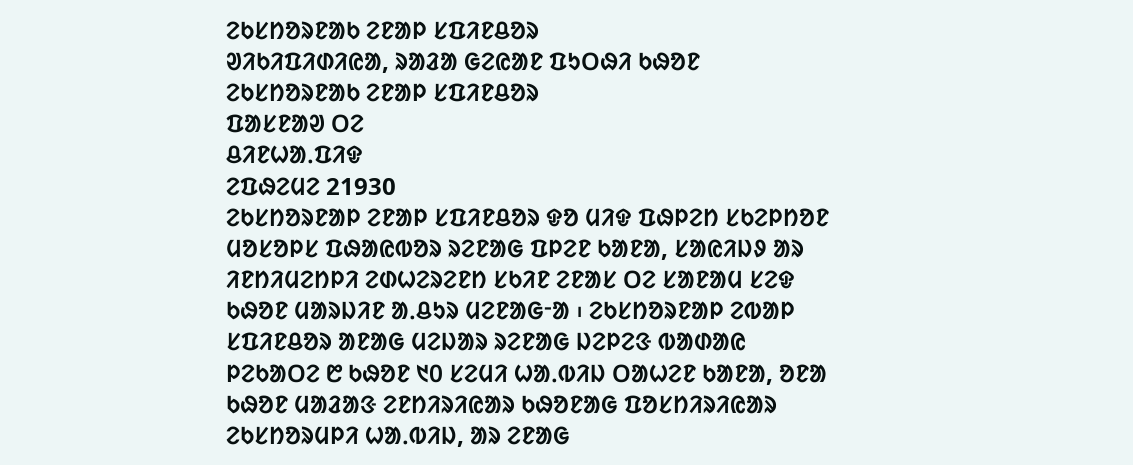ᱮᱠᱥᱴᱚᱨᱱᱟᱠ ᱮᱱᱟᱞ ᱥᱯᱤᱱᱪᱚᱨ
ᱣᱤᱠᱤᱯᱤᱰᱤᱭᱟ, ᱨᱟᱲᱟ ᱜᱮᱭᱟᱱ ᱯᱩᱛᱷᱤ ᱠᱷᱚᱱ
ᱮᱠᱥᱴᱚᱨᱱᱟᱠ ᱮᱱᱟᱞ ᱥᱯᱤᱱᱪᱚᱨ
ᱯᱟᱥᱱᱟᱣ ᱛᱮ
ᱪᱤᱱᱦᱟᱹᱯᱤᱫ
ᱮᱯᱷᱮᱢᱮ 21930
ᱮᱠᱥᱴᱚᱨᱱᱟᱞ ᱮᱱᱟᱞ ᱥᱯᱤᱱᱪᱚᱨ ᱫᱚ ᱢᱤᱫ ᱯᱷᱞᱮᱴ ᱥᱠᱮᱞᱴᱚᱱ ᱢᱚᱥᱚᱞᱥ ᱯᱷᱟᱭᱵᱚᱨ ᱨᱮᱱᱟᱜ ᱯᱞᱮᱱ ᱠᱟᱱᱟ, ᱥᱟᱭᱤᱡᱽ ᱟᱨ ᱤᱱᱴᱤᱢᱮᱴᱞᱤ ᱮᱰᱦᱮᱨᱮᱱᱴ ᱥᱠᱤᱱ ᱮᱱᱟᱥ ᱛᱮ ᱥᱟᱱᱟᱢ ᱥᱮᱫ ᱠᱷᱚᱱ ᱢᱟᱨᱡᱤᱱ ᱟᱹᱪᱩᱨ ᱢᱮᱱᱟᱜᱼᱟ ᱾ ᱮᱠᱥᱴᱚᱨᱱᱟᱞ ᱮᱵᱟᱞ ᱥᱯᱤᱱᱪᱚᱨ ᱟᱱᱟᱜ ᱢᱮᱡᱟᱨ ᱨᱮᱱᱟᱜ ᱡᱮᱞᱮᱝ ᱵᱟᱰᱟᱭ ᱞᱮᱠᱟᱛᱮ ᱘ ᱠᱷᱚᱱ ᱑᱐ ᱥᱮᱢᱤ ᱦᱟᱹᱵᱤᱡ ᱛᱟᱦᱮᱱ ᱠᱟᱱᱟ, ᱚᱱᱟ ᱠᱷᱚᱱ ᱢᱟᱲᱟᱝ ᱮᱱᱴᱤᱨᱤᱭᱟᱨ ᱠᱷᱚᱱᱟᱜ ᱯᱚᱥᱴᱤᱨᱤᱭᱟᱨ ᱮᱠᱥᱴᱚᱨᱢᱞᱤ ᱦᱟᱹᱵᱤᱡ, ᱟᱨ ᱮᱱᱟᱜ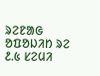ᱨᱮᱱᱟᱜ ᱚᱯᱚᱡᱤᱴ ᱨᱮ ᱒.᱕ ᱥᱮᱢᱤ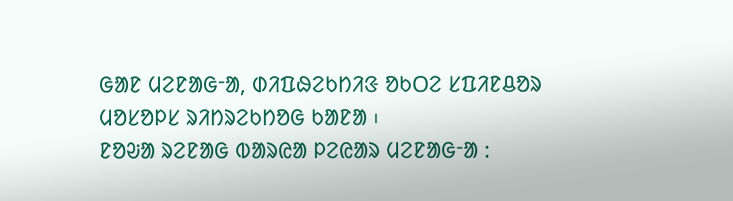ᱜᱟᱱ ᱢᱮᱱᱟᱜᱼᱟ, ᱰᱤᱯᱷᱮᱠᱴᱤᱝ ᱚᱠᱛᱮ ᱥᱯᱤᱱᱪᱚᱨ ᱢᱚᱥᱚᱞᱥ ᱨᱤᱴᱨᱮᱠᱴᱚᱜ ᱠᱟᱱᱟ ᱾
ᱱᱚᱶᱟ ᱨᱮᱱᱟᱜ ᱵᱟᱨᱭᱟ ᱞᱮᱭᱟᱨ ᱢᱮᱱᱟᱜᱼᱟ :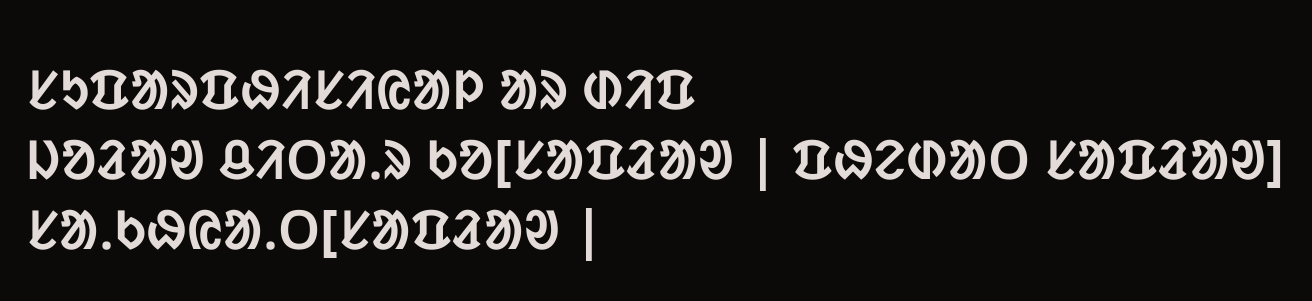ᱥᱩᱯᱟᱨᱯᱷᱤᱥᱤᱭᱟᱞ ᱟᱨ ᱰᱤᱯ
ᱡᱚᱲᱟᱣ ᱪᱤᱛᱟᱹᱨ ᱠᱚ[ᱥᱟᱯᱲᱟᱣ | ᱯᱷᱮᱰᱟᱛ ᱥᱟᱯᱲᱟᱣ]
ᱥᱟᱹᱠᱷᱭᱟᱹᱛ[ᱥᱟᱯᱲᱟᱣ |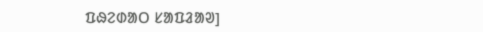ᱯᱷᱮᱰᱟᱛ ᱥᱟᱯᱲᱟᱣ]